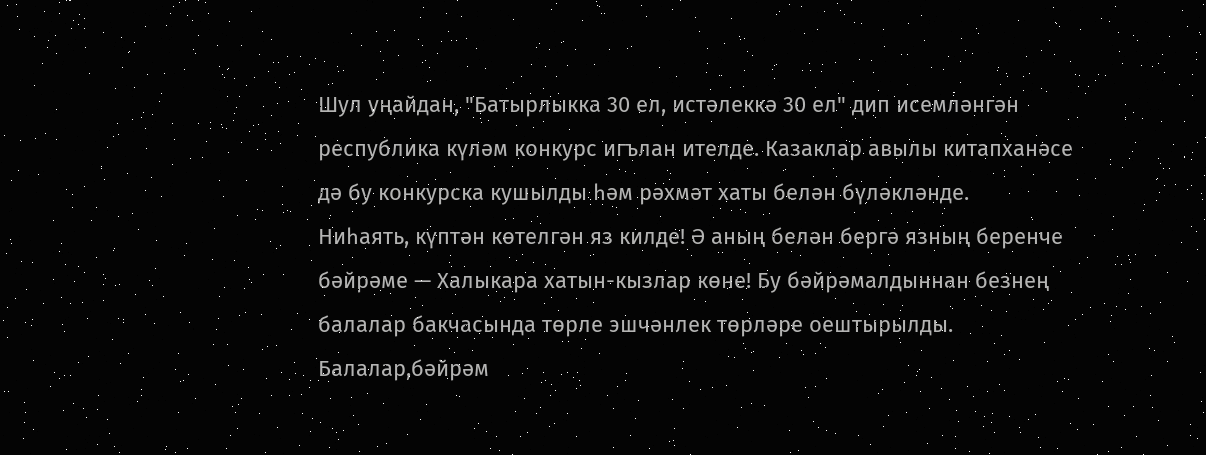Шул уңайдан, "Батырлыкка 30 ел, истәлеккә 30 ел" дип исемләнгән республика күләм конкурс игълан ителде. Казаклар авылы китапханәсе дә бу конкурска кушылды һәм рәхмәт хаты белән бүләкләнде.
Ниһаять, күптән көтелгән яз килде! Ә аның белән бергә язның беренче бәйрәме — Халыкара хатын-кызлар көне! Бу бәйрәмалдыннан безнең балалар бакчасында төрле эшчәнлек төрләре оештырылды. Балалар,бәйрәм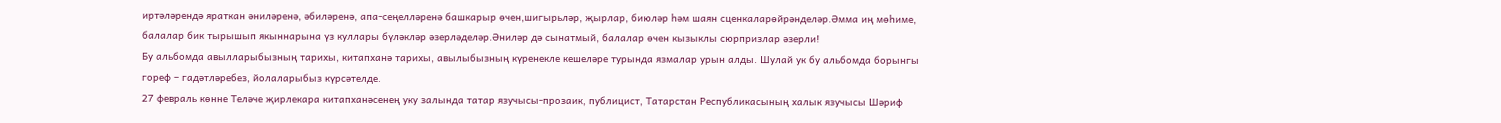иртәләрендә яраткан әниләренә, әбиләренә, апа-сеңелләренә башкарыр өчен,шигырьләр, җырлар, биюләр һәм шаян сценкаларөйрәнделәр.Әмма иң мөһиме, балалар бик тырышып якыннарына үз куллары бүләкләр әзерләделәр.Әниләр дә сынатмый, балалар өчен кызыклы сюрпризлар әзерли!
Бу альбомда авылларыбызның тарихы, китапханә тарихы, авылыбызның күренекле кешеләре турында язмалар урын алды. Шулай ук бу альбомда борынгы гореф – гадәтләребез, йолаларыбыз күрсәтелде.
27 февраль көнне Теләче җирлекара китапханәсенең уку залында татар язучысы-прозаик, публицист, Татарстан Республикасының халык язучысы Шәриф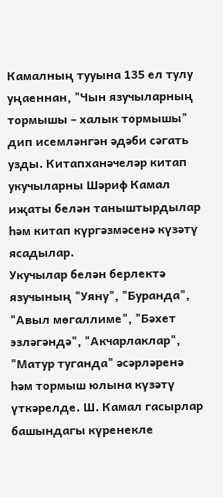Камалның тууына 135 ел тулу уңаеннан, "Чын язучыларның тормышы – халык тормышы" дип исемләнгән әдәби сәгать узды. Китапханәчеләр китап укучыларны Шәриф Камал иҗаты белән таныштырдылар һәм китап күргәзмәсенә күзәтү ясадылар.
Укучылар белән берлектә язучының "Уяну", "Буранда", "Авыл мөгаллиме", "Бәхет эзләгәндә", "Акчарлаклар", "Матур туганда" әсәрләренә һәм тормыш юлына күзәтү үткәрелде. Ш. Камал гасырлар башындагы күренекле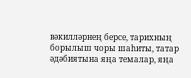вәкилләрнең берсе, тарихның борылыш чоры шаһиты, татар әдәбиятына яңа темалар, яңа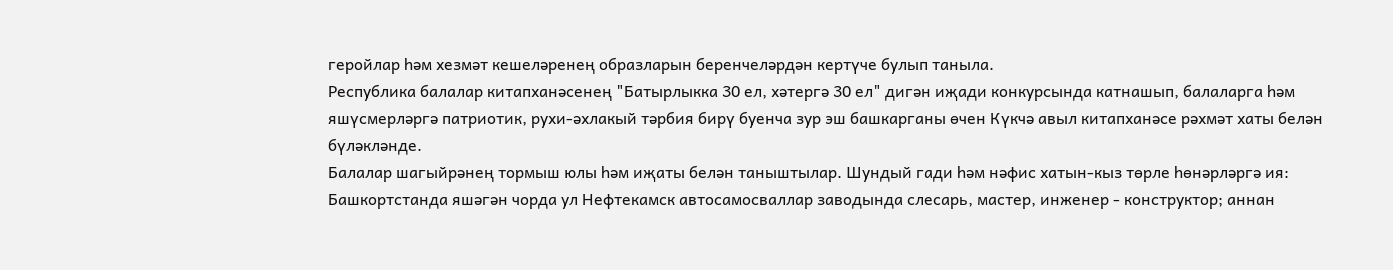геройлар һәм хезмәт кешеләренең образларын беренчеләрдән кертүче булып таныла.
Республика балалар китапханәсенең "Батырлыкка 30 ел, хәтергә 30 ел" дигән иҗади конкурсында катнашып, балаларга һәм яшүсмерләргә патриотик, рухи-әхлакый тәрбия бирү буенча зур эш башкарганы өчен Күкчә авыл китапханәсе рәхмәт хаты белән бүләкләнде.
Балалар шагыйрәнең тормыш юлы һәм иҗаты белән таныштылар. Шундый гади һәм нәфис хатын-кыз төрле һөнәрләргә ия: Башкортстанда яшәгән чорда ул Нефтекамск автосамосваллар заводында слесарь, мастер, инженер - конструктор; аннан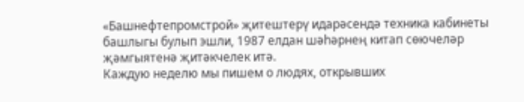«Башнефтепромстрой» җитештерү идарәсендә техника кабинеты башлыгы булып эшли, 1987 елдан шәһәрнең китап сөючеләр җәмгыятенә җитәкчелек итә.
Каждую неделю мы пишем о людях, открывших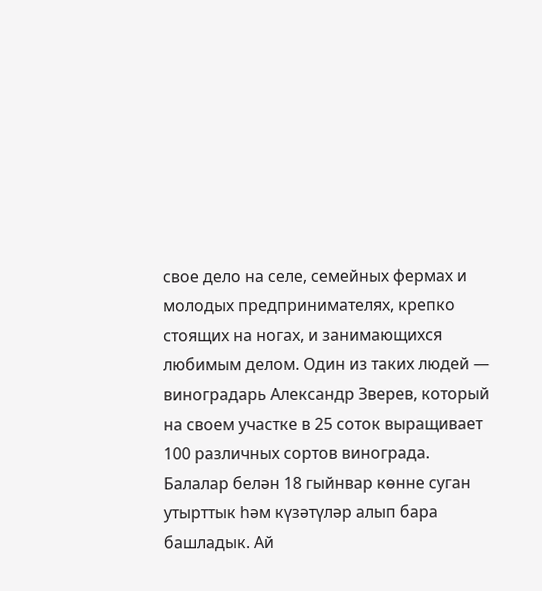свое дело на селе, семейных фермах и молодых предпринимателях, крепко стоящих на ногах, и занимающихся любимым делом. Один из таких людей — виноградарь Александр Зверев, который на своем участке в 25 соток выращивает 100 различных сортов винограда.
Балалар белән 18 гыйнвар көнне суган утырттык һәм күзәтүләр алып бара башладык. Ай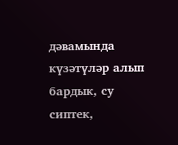дәвамында күзәтүләр алып бардык, су сиптек,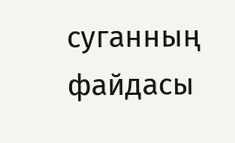суганның файдасы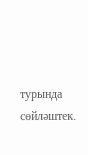турында сөйләштек.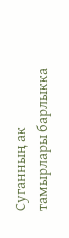Суганның ак тамырлары барлыкка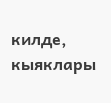килде, кыяклары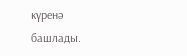күренә башлады.